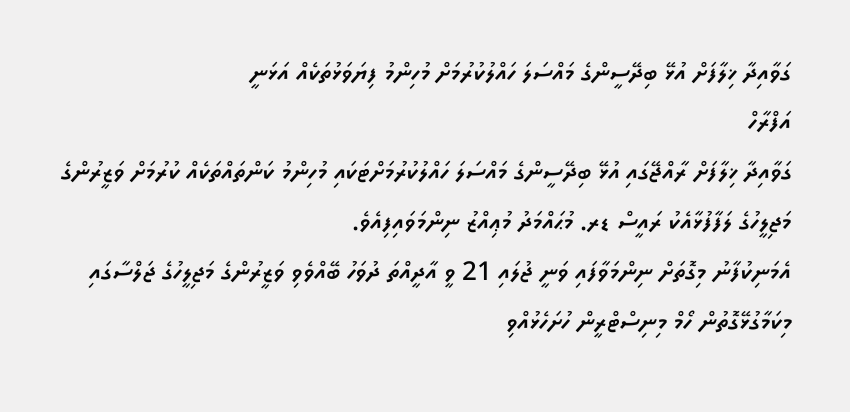ގަވާއިދާ ޚިލާފަށް އުޅޭ ބިދޭސީންގެ މައްސަލަ ހައްލުކުރުމަށް މުހިންމު ފިޔަވަޅުތަކެއް އަޅަނީ
އަފްރާހް
ގަވާއިދާ ޚިލާފަށް ރާއްޖޭގައި އުޅޭ ބިދޭސީންގެ މައްސަލަ ހައްލުކުރުމަށްޓަކައި މުހިންމު ކަންތައްތަކެއް ކުރުމަށް ވަޒީރުންގެ މަޖިލީހުގެ ލަފާފުޅާއެކު ރައީސް ޑރ. މުޙައްމަދު މުޢިއްޒު ނިންމަވައިފިއެވެ.
އެމަނިކުފާނު މިގޮތަށް ނިންމަވާފައި ވަނީ ޖުލައި 21 ވީ އާދީއްތަ ދުވަހު ބޭއްވެވި ވަޒީރުންގެ މަޖިލީހުގެ ޖަލްސާގައި މިކަމާގުޅޭގޮތުން ހޯމް މިނިސްޓްރީން ހުށަހެޅުއްވި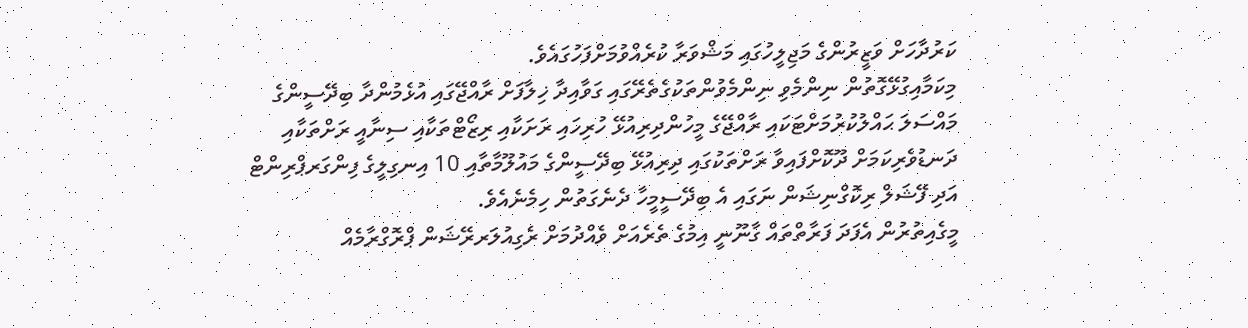ކަރުދާހަށް ވަޒީރުންގެ މަޖިލީހުގައި މަޝްވަރާ ކުރެއްވުމަށްފަހުގައެވެ.
މިކަމާއިގުޅޭގޮތުން ނިންމެވި ނިންމެވުންތަކުގެތެރޭގައި ގަވާއިދާ ޚިލާފަށް ރާއްޖޭގައި އުޅެމުންދާ ބިދޭސީންގެ މައްސަލަ ޙައްލުކުރުމަށްޓަކައި ރާއްޖޭގެ މީހުންދިރިއުޅޭ ހުރިހައި ރަށަކާއި ރިޒޯޓްތަކާއި ސިނާއީ ރަށްތަކާއި ދަނޑުވެރިކަމަށް ދޫކޮށްފައިވާ ރަށްތަކުގައި ދިރިއުޅޭ ބިދޭސީންގެ މައުލޫމާތާއި 10 އިނގިލީގެ ފިންގަރޕްރިންޓް އަދި ފޭޝަލް ރިކޮގްނިޝަން ނަގައި އެ ބިދޭސީމީހާ ދެނެގަތުން ހިމެނެއެވެ.
މީގެއިތުރުން އެފަދަ ފަރާތްތައް ގާނޫނީ އިމުގެ ތެރެއަށް ވެއްދުމަށް ރެގިއުލަރރޭޝަން ޕްރޮގްރާމެއް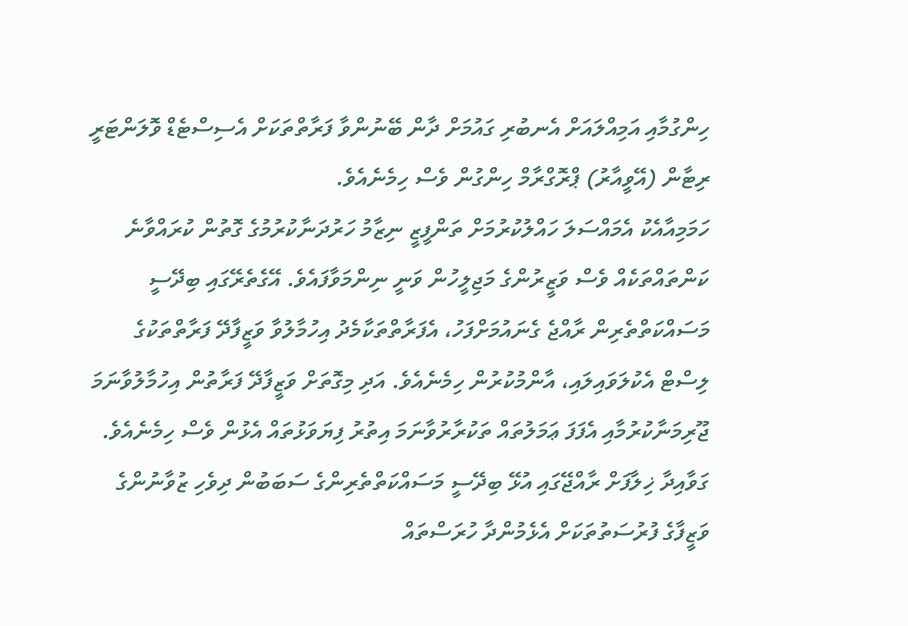ހިންގުމާއި އަމިއްލައަށް އެނބުރި ގައުމަށް ދާން ބޭނުންވާ ފަރާތްތަކަށް އެސިސްޓެޑް ވޮލަންޓަރީ ރިޓާން (އޭވީއާރު) ޕްރޮގްރާމް ހިންގުން ވެސް ހިމެނެއެވެ.
ހަމަމިއާއެކު އެމައްސަލަ ހައްލުކުރުމަށް ތަންފީޒީ ނިޒާމު ހަރުދަނާކުރުމުގެ ގޮތުން ކުރައްވާނެ ކަންތައްތަކެއް ވެސް ވަޒީރުންގެ މަޖިލީހުން ވަނީ ނިންމަވާފައެވެ. އޭގެތެރޭގައި ބިދޭސީ މަސައްކަތްތެރިން ރާއްޖެ ގެނައުމަށްފަހު، އެފަރާތްތަކާމެދު އިހުމާލުވާ ވަޒީފާދޭ ފަރާތްތަކުގެ ލިސްޓް އެކުލަވައިލައި، އާންމުކުރުން ހިމެނެއެވެ. އަދި މިގޮތަށް ވަޒީފާދޭ ފަރާތުން އިހުމާލުވާނަމަ ޖޫރިމަނާކުރުމާއި އެފަފަ ޢަމަލުތައް ތަކުރާރުވާނަމަ އިތުރު ފިޔަވަޅުތައް އެޅުން ވެސް ހިމެނެއެވެ.
ގަވާއިދާ ޚިލާފަށް ރާއްޖޭގައި އުޅޭ ބިދޭސީ މަސައްކަތްތެރިންގެ ސަބަބުން ދިވެހި ޒުވާނުންގެ ވަޒީފާގެ ފުރުސަތުތަކަށް އެޅެމުންދާ ހުރަސްތައް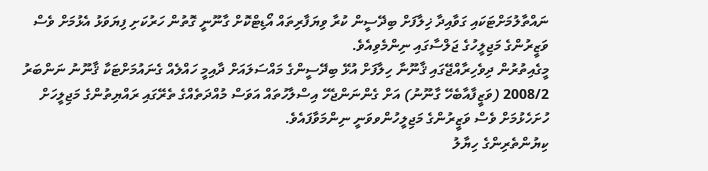ނައްތާލުމަށްޓަކައި ގަވާއިދާ ޚިލާފަށް ބިދޭސީން ކުރާ ވިޔަފާރިތައް އޯޑިޓްކޮށް ގާނޫނީ ގޮތުން ހަރުކަށި ފިޔަވަޅު އެޅުމަށް ވެސް ވަޒީރުންގެ މަޖިލީހުގެ ޖަލްސާގައި ނިންމެވިއެވެ.
މީގެއިތުރުން ދިވެހިރާއްޖޭގައި ޤާނޫނާ ހިލާފަށް އުޅޭ ބިދޭސީންގެ މައްސަލައަށް ދާއިމީ ހައްލެއް ގެނައުމަށްޓަކާ ޤާނޫނު ނަންބަރު 2008/2 (ވަޒީފާއާބެހޭ ގާނޫނު) އަށް ގެންނަންޖެހޭ އިސްލާހުތައް އަވަސް މުއްދަތެއްގެ ތެރޭގައި ރައްޔިތުންގެ މަޖިލީހަށް ހުށަހެޅުމަށް ވެސް ވަޒީރުންގެ މަޖިލީހުންވވަނީ ނިންމަވާފައެވެ.
ކިޔުންތެރިންގެ ހިޔާލު